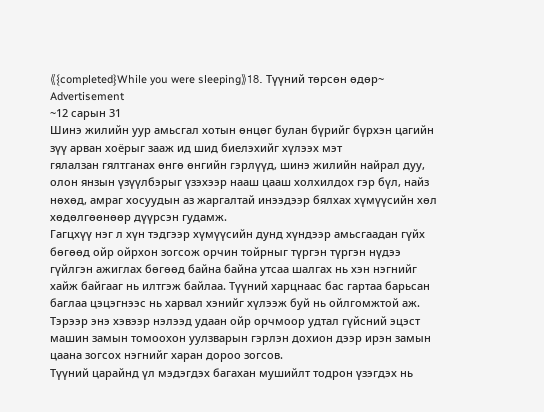《{completed}While you were sleeping》18. Түүний төрсөн өдөр~
Advertisement
~12 сарын 31
Шинэ жилийн уур амьсгал хотын өнцөг булан бүрийг бүрхэн цагийн зүү арван хоёрыг зааж ид шид биелэхийг хүлээх мэт
гялалзан гялтганах өнгө өнгийн гэрлүүд, шинэ жилийн найрал дуу, олон янзын үзүүлбэрыг үзэхээр нааш цааш холхилдох гэр бүл, найз нөхөд, амраг хосуудын аз жаргалтай инээдээр бялхах хүмүүсийн хөл хөдөлгөөнөөр дүүрсэн гудамж.
Гагцхүү нэг л хүн тэдгээр хүмүүсийн дунд хүндээр амьсгаадан гүйх бөгөөд ойр ойрхон зогсож орчин тойрныг түргэн түргэн нүдээ гүйлгэн ажиглах бөгөөд байна байна утсаа шалгах нь хэн нэгнийг хайж байгааг нь илтгэж байлаа. Түүний харцнаас бас гартаа барьсан баглаа цэцэгнээс нь харвал хэнийг хүлээж буй нь ойлгомжтой аж.
Тэрээр энэ хэвээр нэлээд удаан ойр орчмоор удтал гүйсний эцэст машин замын томоохон уулзварын гэрлэн дохион дээр ирэн замын цаана зогсох нэгнийг харан дороо зогсов.
Түүний царайнд үл мэдэгдэх багахан мушийлт тодрон үзэгдэх нь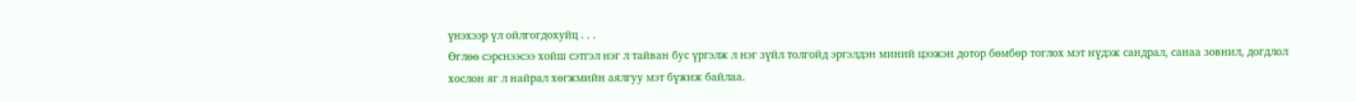үнэхээр үл ойлгогдохуйц . . .
Өглөө сэрснээсээ хойш сэтгэл нэг л тайван бус үргэлж л нэг зүйл толгойд эргэлдэн миний цээжэн дотор бөмбөр тоглох мэт нүдэж сандрал, санаа зовнил, догдлол хослон яг л найрал хөгжмийн аялгуу мэт бүжиж байлаа.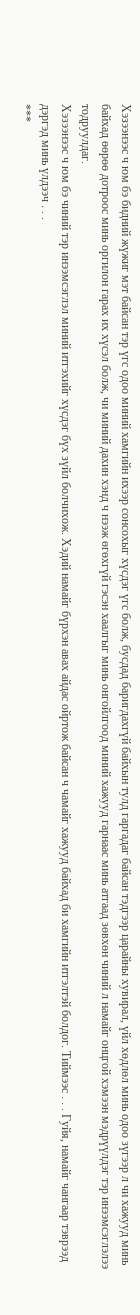Хэзээнээс ч юм бэ бидний жүжиг мэт байсан тэр үгс одоо миний хамгийн ихээр сонсохыг хүсдэг үгс болж, бусдад баригдахгүй байхын тулд гаргадаг байсан тэдгээр царайны хувирал, үйл хөдлөл минь одоо зүгээр л чи хажууд минь байхад өөрөө дотроос минь оргилон гарах их хүсэл болж, чи миний дахин хэнд ч нээж өгөхгүй гэсэн хаалгыг минь онгойлгоод миний хажууд гарнаас минь атгаад зөвхөн чиний л намайг онцгой хэмээн мэдрүүлдэг тэр инээмсэглэлээ тодруулдаг.
Хэзээнээс ч юм бэ чиний тэр инээмсэглэл миний итгэхийг хүсдэг бүх зүйл болчихож. Хэдий намайг бүрхэн авах айдас ойртож байсан ч чамайг хажууд байхад би хамгийн итгэлтэй болдог. Тиймээс . . . Гуйя, намайг чангаар тэврээд дэргэд минь үлдээч . . .
***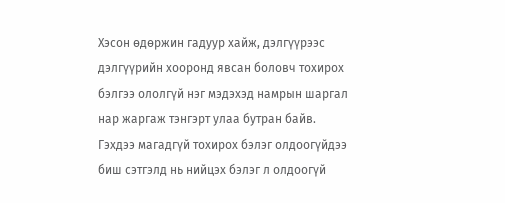Хэсон өдөржин гадуур хайж, дэлгүүрээс дэлгүүрийн хооронд явсан боловч тохирох бэлгээ ололгүй нэг мэдэхэд намрын шаргал нар жаргаж тэнгэрт улаа бутран байв. Гэхдээ магадгүй тохирох бэлэг олдоогүйдээ биш сэтгэлд нь нийцэх бэлэг л олдоогүй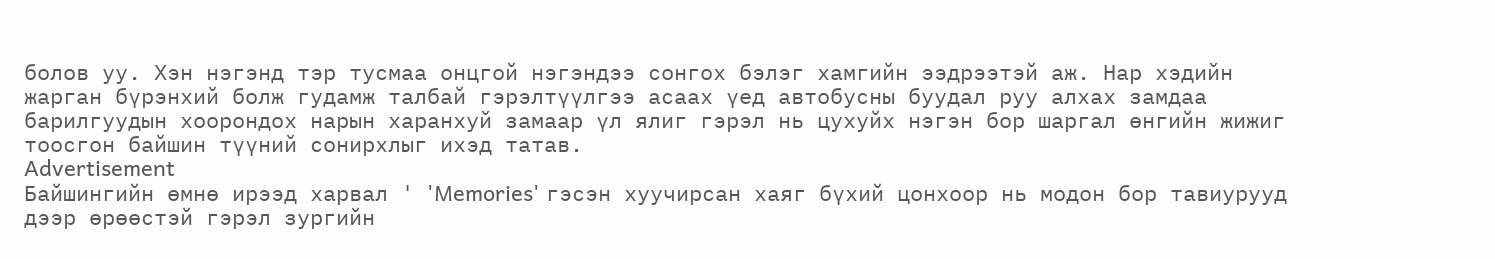болов уу. Хэн нэгэнд тэр тусмаа онцгой нэгэндээ сонгох бэлэг хамгийн ээдрээтэй аж. Нар хэдийн жарган бүрэнхий болж гудамж талбай гэрэлтүүлгээ асаах үед автобусны буудал руу алхах замдаа барилгуудын хоорондох нарын харанхуй замаар үл ялиг гэрэл нь цухуйх нэгэн бор шаргал өнгийн жижиг тоосгон байшин түүний сонирхлыг ихэд татав.
Advertisement
Байшингийн өмнө ирээд харвал ' 'Memories' гэсэн хуучирсан хаяг бүхий цонхоор нь модон бор тавиурууд дээр өрөөстэй гэрэл зургийн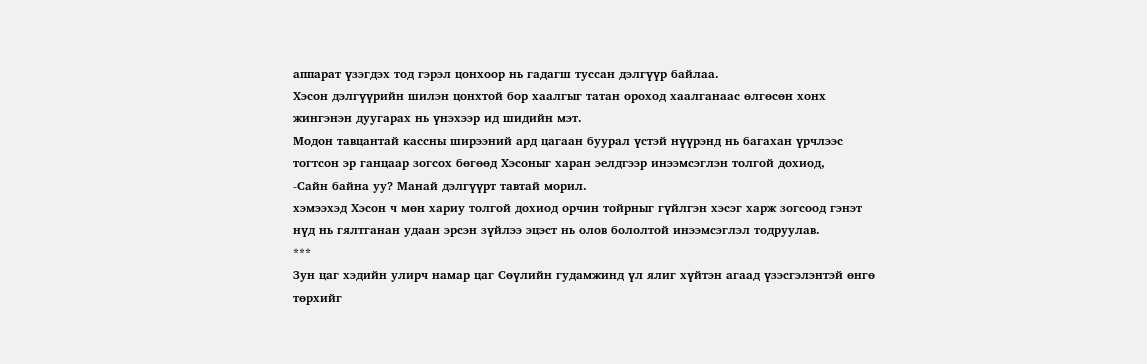аппарат үзэгдэх тод гэрэл цонхоор нь гадагш туссан дэлгүүр байлаа.
Хэсон дэлгүүрийн шилэн цонхтой бор хаалгыг татан ороход хаалганаас өлгөсөн хонх жингэнэн дуугарах нь үнэхээр ид шидийн мэт.
Модон тавцантай кассны ширээний ард цагаан буурал үстэй нүүрэнд нь багахан үрчлээс тогтсон эр ганцаар зогсох бөгөөд Хэсоныг харан эелдгээр инээмсэглэн толгой дохиод,
-Сайн байна уу? Манай дэлгүүрт тавтай морил.
хэмээхэд Хэсон ч мөн хариу толгой дохиод орчин тойрныг гүйлгэн хэсэг харж зогсоод гэнэт нүд нь гялтганан удаан эрсэн зүйлээ эцэст нь олов бололтой инээмсэглэл тодруулав.
***
Зун цаг хэдийн улирч намар цаг Сөүлийн гудамжинд үл ялиг хүйтэн агаад үзэсгэлэнтэй өнгө төрхийг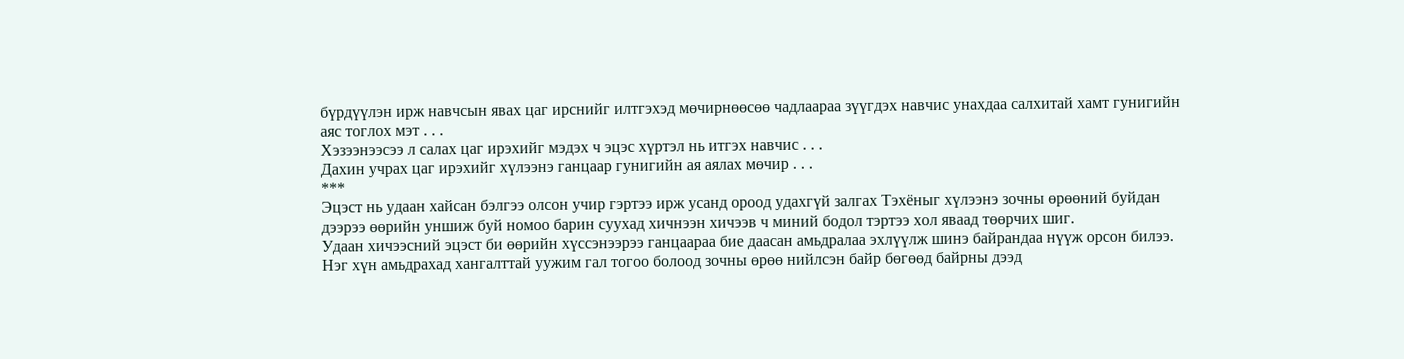бүрдүүлэн ирж навчсын явах цаг ирснийг илтгэхэд мөчирнөөсөө чадлаараа зүүгдэх навчис унахдаа салхитай хамт гунигийн аяс тоглох мэт . . .
Хэзээнээсээ л салах цаг ирэхийг мэдэх ч эцэс хүртэл нь итгэх навчис . . .
Дахин учрах цаг ирэхийг хүлээнэ ганцаар гунигийн ая аялах мөчир . . .
***
Эцэст нь удаан хайсан бэлгээ олсон учир гэртээ ирж усанд ороод удахгүй залгах Тэхёныг хүлээнэ зочны өрөөний буйдан дээрээ өөрийн уншиж буй номоо барин суухад хичнээн хичээв ч миний бодол тэртээ хол яваад төөрчих шиг.
Удаан хичээсний эцэст би өөрийн хүссэнээрээ ганцаараа бие даасан амьдралаа эхлүүлж шинэ байрандаа нүүж орсон билээ. Нэг хүн амьдрахад хангалттай уужим гал тогоо болоод зочны өрөө нийлсэн байр бөгөөд байрны дээд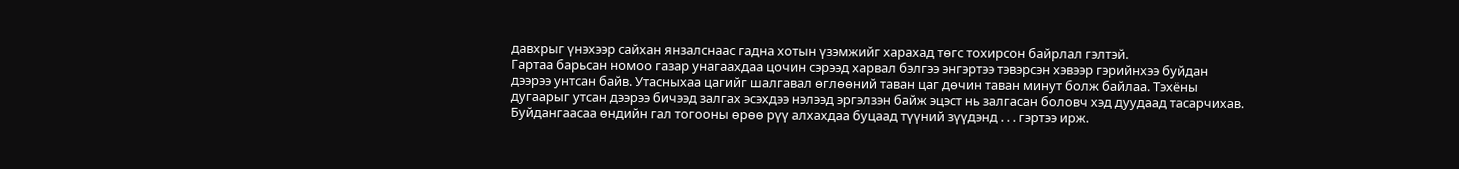давхрыг үнэхээр сайхан янзалснаас гадна хотын үзэмжийг харахад төгс тохирсон байрлал гэлтэй.
Гартаа барьсан номоо газар унагаахдаа цочин сэрээд харвал бэлгээ энгэртээ тэвэрсэн хэвээр гэрийнхээ буйдан дээрээ унтсан байв. Утасныхаа цагийг шалгавал өглөөний таван цаг дөчин таван минут болж байлаа. Тэхёны дугаарыг утсан дээрээ бичээд залгах эсэхдээ нэлээд эргэлзэн байж эцэст нь залгасан боловч хэд дуудаад тасарчихав.
Буйдангаасаа өндийн гал тогооны өрөө рүү алхахдаа буцаад түүний зүүдэнд . . . гэртээ ирж.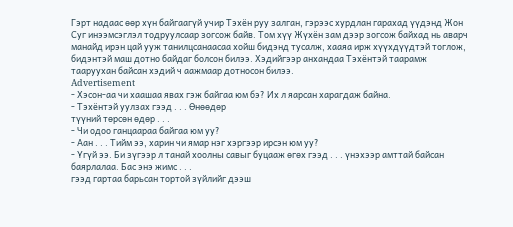Гэрт надаас өөр хүн байгаагүй учир Тэхён руу залган, гэрээс хурдлан гарахад үүдэнд Жон Суг инээмсэглэл тодруулсаар зогсож байв. Том хүү Жүхён зам дээр зогсож байхад нь аварч манайд ирэн цай ууж танилцсанаасаа хойш бидэнд тусалж, хааяа ирж хүүхдүүдтэй тоглож, бидэнтэй маш дотно байдаг болсон билээ. Хэдийгээр анхандаа Тэхёнтэй таарамж тааруухан байсан хэдий ч аажмаар дотносон билээ.
Advertisement
- Хэсон-аа чи хаашаа явах гэж байгаа юм бэ? Их л яарсан харагдаж байна.
- Тэхёнтэй уулзах гээд . . . Өнөөдөр
түүний төрсөн өдөр . . .
- Чи одоо ганцаараа байгаа юм уу?
- Аан . . . Тийм ээ, харин чи ямар нэг хэргээр ирсэн юм уу?
- Үгүй ээ. Би зүгээр л танай хоолны савыг буцааж өгөх гээд . . . үнэхээр амттай байсан баярлалаа. Бас энэ жимс . . .
гээд гартаа барьсан тортой зүйлийг дээш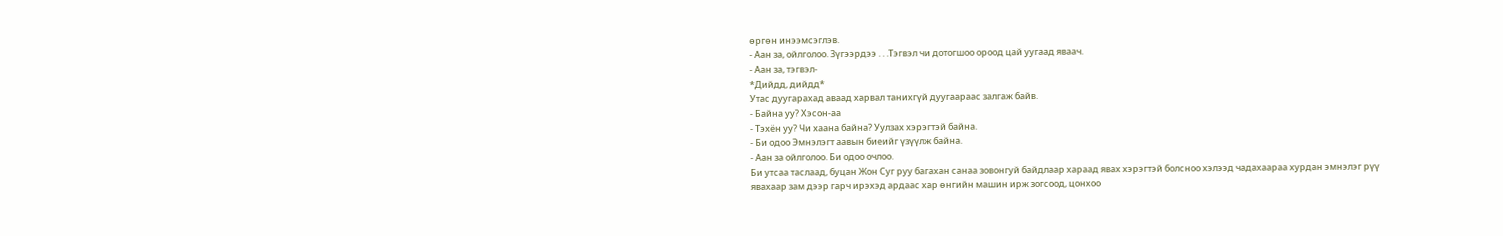өргөн инээмсэглэв.
- Аан за, ойлголоо. Зүгээрдээ . . .Тэгвэл чи дотогшоо ороод цай уугаад яваач.
- Аан за, тэгвэл-
*Дийдд, дийдд*
Утас дуугарахад аваад харвал танихгүй дуугаараас залгаж байв.
- Байна уу? Хэсон-аа
- Тэхён уу? Чи хаана байна? Уулзах хэрэгтэй байна.
- Би одоо Эмнэлэгт аавын биеийг үзүүлж байна.
- Аан за ойлголоо. Би одоо очлоо.
Би утсаа таслаад, буцан Жон Суг руу багахан санаа зовонгуй байдлаар хараад явах хэрэгтэй болсноо хэлээд чадахаараа хурдан эмнэлэг рүү явахаар зам дээр гарч ирэхэд ардаас хар өнгийн машин ирж зогсоод, цонхоо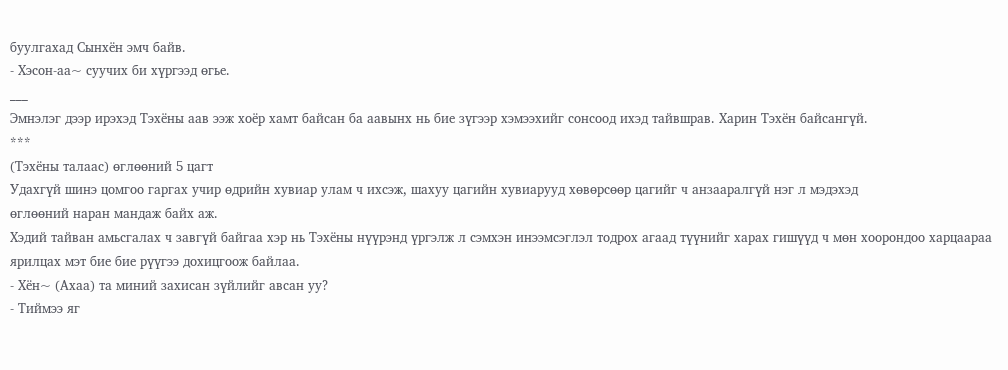буулгахад Сынхён эмч байв.
- Хэсон-аа~ суучих би хүргээд өгье.
___
Эмнэлэг дээр ирэхэд Тэхёны аав ээж хоёр хамт байсан ба аавынх нь бие зүгээр хэмээхийг сонсоод ихэд тайвшрав. Харин Тэхён байсангүй.
***
(Тэхёны талаас) өглөөний 5 цагт
Удахгүй шинэ цомгоо гаргах учир өдрийн хувиар улам ч ихсэж, шахуу цагийн хувиарууд хөвөрсөөр цагийг ч анзааралгүй нэг л мэдэхэд
өглөөний наран мандаж байх аж.
Хэдий тайван амьсгалах ч завгүй байгаа хэр нь Тэхёны нүүрэнд үргэлж л сэмхэн инээмсэглэл тодрох агаад түүнийг харах гишүүд ч мөн хоорондоо харцаараа ярилцах мэт бие бие рүүгээ дохицгоож байлаа.
- Хён~ (Ахаа) та миний захисан зүйлийг авсан уу?
- Тиймээ яг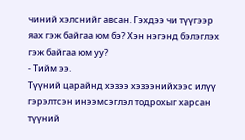чиний хэлснийг авсан. Гэхдээ чи түүгээр яах гэж байгаа юм бэ? Хэн нэгэнд бэлэглэх гэж байгаа юм уу?
- Тийм ээ.
Түүний царайнд хэзээ хэзээнийхээс илүү гэрэлтсэн инээмсэглэл тодрохыг харсан түүний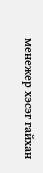менежер хэсэг гайхан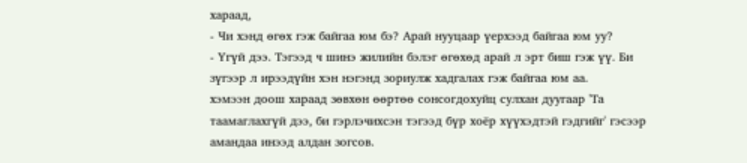хараад,
- Чи хэнд өгөх гэж байгаа юм бэ? Арай нууцаар үерхээд байгаа юм уу?
- Үгүй дээ. Тэгээд ч шинэ жилийн бэлэг өгөхөд арай л эрт биш гэж үү. Би зүгээр л ирээдүйн хэн нэгэнд зориулж хадгалах гэж байгаа юм аа.
хэмээн доош хараад зөвхөн өөртөө сонсогдохуйц сулхан дуугаар 'Та таамаглахгүй дээ, би гэрлэчихсэн тэгээд бүр хоёр хүүхэдтэй гэдгийг' гэсээр амандаа инээд алдан зогсов.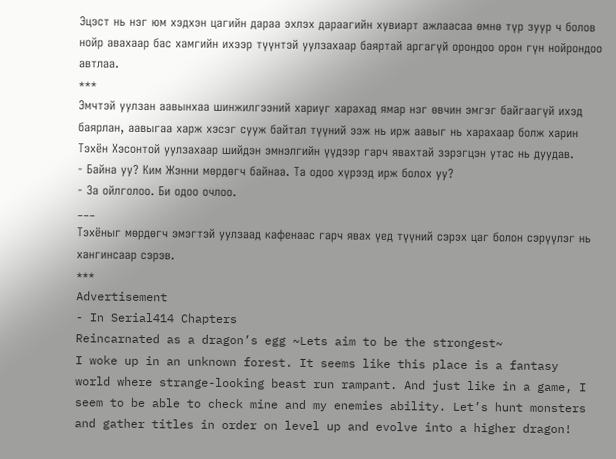Эцэст нь нэг юм хэдхэн цагийн дараа эхлэх дараагийн хувиарт ажлаасаа өмнө түр зуур ч болов нойр авахаар бас хамгийн ихээр түүнтэй уулзахаар баяртай аргагүй орондоо орон гүн нойрондоо автлаа.
***
Эмчтэй уулзан аавынхаа шинжилгээний хариуг харахад ямар нэг өвчин эмгэг байгаагүй ихэд баярлан, аавыгаа харж хэсэг сууж байтал түүний ээж нь ирж аавыг нь харахаар болж харин Тэхён Хэсонтой уулзахаар шийдэн эмнэлгийн үүдээр гарч явахтай зэрэгцэн утас нь дуудав.
- Байна уу? Ким Жэнни мөрдөгч байнаа. Та одоо хүрээд ирж болох уу?
- За ойлголоо. Би одоо очлоо.
___
Тэхёныг мөрдөгч эмэгтэй уулзаад кафенаас гарч явах үед түүний сэрэх цаг болон сэрүүлэг нь хангинсаар сэрэв.
***
Advertisement
- In Serial414 Chapters
Reincarnated as a dragon’s egg ~Lets aim to be the strongest~
I woke up in an unknown forest. It seems like this place is a fantasy world where strange-looking beast run rampant. And just like in a game, I seem to be able to check mine and my enemies ability. Let’s hunt monsters and gather titles in order on level up and evolve into a higher dragon!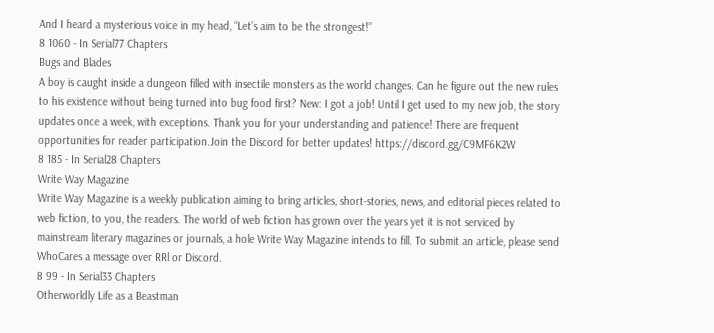And I heard a mysterious voice in my head, “Let’s aim to be the strongest!”
8 1060 - In Serial77 Chapters
Bugs and Blades
A boy is caught inside a dungeon filled with insectile monsters as the world changes. Can he figure out the new rules to his existence without being turned into bug food first? New: I got a job! Until I get used to my new job, the story updates once a week, with exceptions. Thank you for your understanding and patience! There are frequent opportunities for reader participation.Join the Discord for better updates! https://discord.gg/C9MF6K2W
8 185 - In Serial28 Chapters
Write Way Magazine
Write Way Magazine is a weekly publication aiming to bring articles, short-stories, news, and editorial pieces related to web fiction, to you, the readers. The world of web fiction has grown over the years yet it is not serviced by mainstream literary magazines or journals, a hole Write Way Magazine intends to fill. To submit an article, please send WhoCares a message over RRl or Discord.
8 99 - In Serial33 Chapters
Otherworldly Life as a Beastman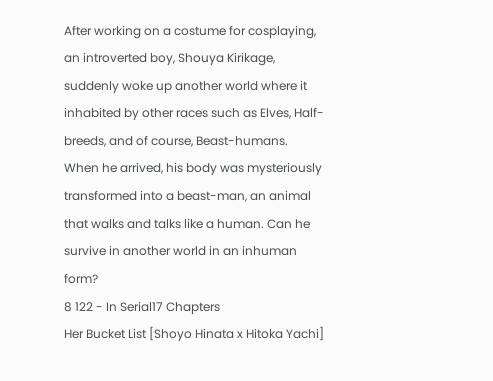After working on a costume for cosplaying, an introverted boy, Shouya Kirikage, suddenly woke up another world where it inhabited by other races such as Elves, Half-breeds, and of course, Beast-humans. When he arrived, his body was mysteriously transformed into a beast-man, an animal that walks and talks like a human. Can he survive in another world in an inhuman form?
8 122 - In Serial17 Chapters
Her Bucket List [Shoyo Hinata x Hitoka Yachi]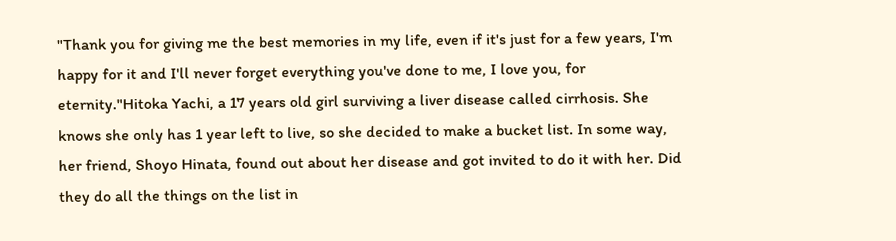"Thank you for giving me the best memories in my life, even if it's just for a few years, I'm happy for it and I'll never forget everything you've done to me, I love you, for eternity."Hitoka Yachi, a 17 years old girl surviving a liver disease called cirrhosis. She knows she only has 1 year left to live, so she decided to make a bucket list. In some way, her friend, Shoyo Hinata, found out about her disease and got invited to do it with her. Did they do all the things on the list in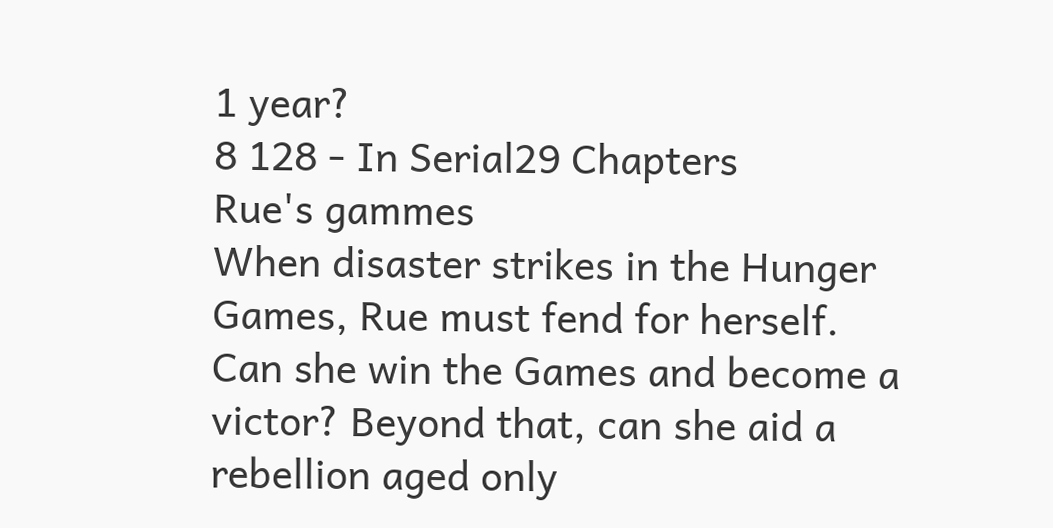1 year?
8 128 - In Serial29 Chapters
Rue's gammes
When disaster strikes in the Hunger Games, Rue must fend for herself. Can she win the Games and become a victor? Beyond that, can she aid a rebellion aged only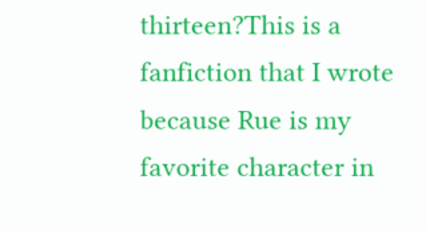thirteen?This is a fanfiction that I wrote because Rue is my favorite character in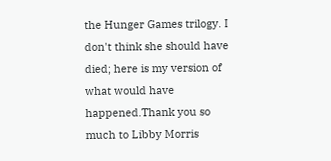the Hunger Games trilogy. I don't think she should have died; here is my version of what would have happened.Thank you so much to Libby Morris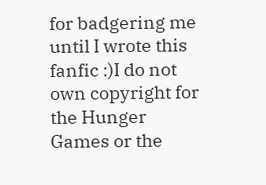for badgering me until I wrote this fanfic :)I do not own copyright for the Hunger Games or the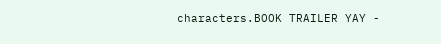characters.BOOK TRAILER YAY -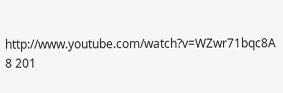http://www.youtube.com/watch?v=WZwr71bqc8A
8 201